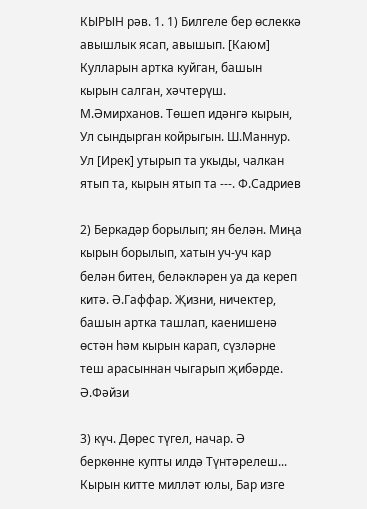КЫРЫН рәв. 1. 1) Билгеле бер өслеккә авышлык ясап, авышып. [Каюм] Кулларын артка куйган, башын кырын салган, хәчтерүш. М.Әмирханов. Төшеп идәнгә кырын, Ул сындырган койрыгын. Ш.Маннур. Ул [Ирек] утырып та укыды, чалкан ятып та, кырын ятып та ---. Ф.Садриев

2) Беркадәр борылып; ян белән. Миңа кырын борылып, хатын уч-уч кар белән битен, беләкләрен уа да кереп китә. Ә.Гаффар. Җизни, ничектер, башын артка ташлап, каенишенә өстән һәм кырын карап, сүзләрне теш арасыннан чыгарып җибәрде. Ә.Фәйзи

3) күч. Дөрес түгел, начар. Ә беркөнне купты илдә Түнтәрелеш... Кырын китте милләт юлы, Бар изге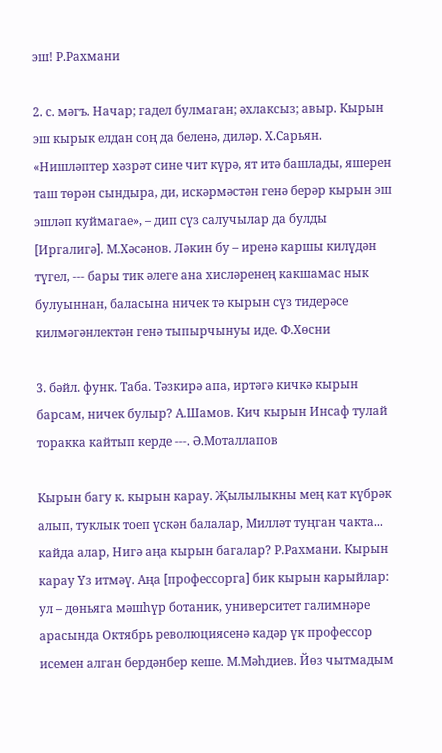эш! Р.Рахмани

2. с. мәгъ. Начар; гадел булмаган; әхлаксыз; авыр. Кырын эш кырык елдан соң да беленә, диләр. Х.Сарьян. «Нишләптер хәзрәт сине чит күрә, ят итә башлады, яшерен таш төрән сындыра, ди, искәрмәстән генә берәр кырын эш эшләп куймагае», – дип сүз салучылар да булды [Иргалигә]. М.Хәсәнов. Ләкин бу – иренә каршы килүдән түгел, --- бары тик әлеге ана хисләренең какшамас нык булуыннан, баласына ничек тә кырын сүз тидерәсе килмәгәнлектән генә тыпырчынуы иде. Ф.Хөсни

3. бәйл. функ. Таба. Тәзкирә апа, иртәгә кичкә кырын барсам, ничек булыр? А.Шамов. Кич кырын Инсаф тулай торакка кайтып керде ---. Ә.Моталлапов

Кырын багу к. кырын карау. Җылылыкны мең кат күбрәк алып, туклык тоеп үскән балалар, Милләт туңган чакта... кайда алар, Нигә аңа кырын багалар? Р.Рахмани. Кырын карау Үз итмәү. Аңа [профессорга] бик кырын карыйлар: ул – дөньяга мәшһүр ботаник, университет галимнәре арасында Октябрь революциясенә кадәр үк профессор исемен алган бердәнбер кеше. М.Мәһдиев. Йөз чытмадым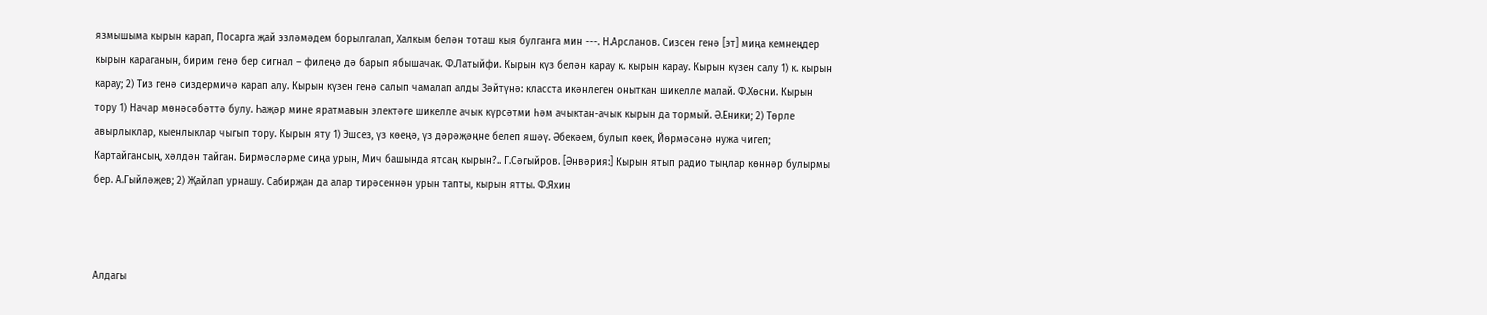язмышыма кырын карап, Посарга җай эзләмәдем борылгалап, Халкым белән тоташ кыя булганга мин ---. Н.Арсланов. Сизсен генә [эт] миңа кемнеңдер кырын караганын, бирим генә бер сигнал – филеңә дә барып ябышачак. Ф.Латыйфи. Кырын күз белән карау к. кырын карау. Кырын күзен салу 1) к. кырын карау; 2) Тиз генә сиздермичә карап алу. Кырын күзен генә салып чамалап алды Зәйтүнә: класста икәнлеген оныткан шикелле малай. Ф.Хөсни. Кырын тору 1) Начар мөнәсәбәттә булу. Һаҗәр мине яратмавын электәге шикелле ачык күрсәтми һәм ачыктан-ачык кырын да тормый. Ә.Еники; 2) Төрле авырлыклар, кыенлыклар чыгып тору. Кырын яту 1) Эшсез, үз көеңә, үз дәрәҗәңне белеп яшәү. Әбекәем, булып көек, Йөрмәсәнә нужа чигеп; Картайгансың, хәлдән тайган. Бирмәсләрме сиңа урын, Мич башында ятсаң кырын?.. Г.Сәгыйров. [Әнвәрия:] Кырын ятып радио тыңлар көннәр булырмы бер. А.Гыйләҗев; 2) Җайлап урнашу. Сабирҗан да алар тирәсеннән урын тапты, кырын ятты. Ф.Яхин



Алдагы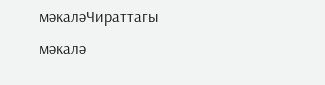мәкаләЧираттагы мәкалә